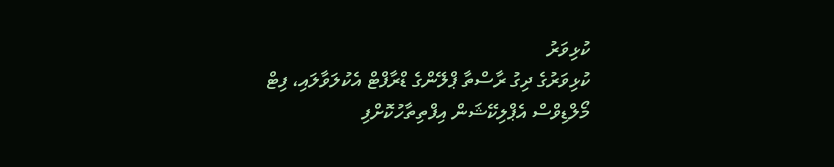ކުޅިވަރު
ކުޅިވަރުގެ ދިގު ރާސްތާ ޕްލޭންގެ ޑްރާފްޓް އެކުލަވާލައި، ފިޓް މޯލްޑިވްސް އެޕްލިކޭޝަން އިފްތިތާހުކޮށްފި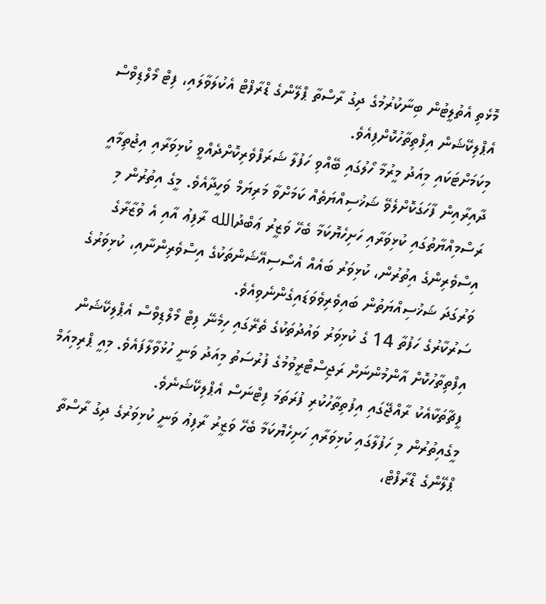މޮޅެތި އެތުލީޓުން ބިނާކުރުމުގެ ދިގު ރާސްތާ ޕްލޭންގެ ޑްރާފްޓް އެކުލަވާލައި، ފިޓް މޯލްޑިވްސް އެޕްލިކޭޝަން އިފްތިތާހުކޮށްފިއެވެ.
މިކަމަށްޓަކައި މިއަދު މީރުމާ ހޯލުގައި ބޭއްވި ހަފުލާ ޝަރަފްވެރިކޮށްދެއްވީ ކުޅިވަރާއި އިޖުތިމާއީ ދާއިރާއިން ފާހަގަކޮށްލެވޭ ޝަޚުސިއްޔަތެއް ކަމަށްވާ މަރިޔަމް ވަހީދާއެވެ. މީގެ އިތުރުން މި ރަސްމިއްޔާތުގައި ކުޅިވަރާއި ހަށިހެޔޮކަމާ ބެހޭ ވަޒީރު ޢަބްދުالله ރާފިޢު އާއި އެ ވުޒާރާގެ އިސްވެރިންގެ އިތުރުން، ކުޅިވަރު ބައެއް އެސޯސިއޭޝަންތަކުގެ އިސްވެރިންނާއި، ކުޅިވަރުގެ ވަރުގަދަ ޝަޚުސިއްޔަތުން ބައިވެރިވެވަޑައިގެންނެވިއެވެ.
ސަރުކާރުގެ ހަފުތާ 14 ގެ ކުޅިވަރު ވައުދުތަކުގެ ތެރޭގައި ހިމެނޭ ފިޓް މޯލްޑިވްސް އެޕްލިކޭޝަން އިފްތިތާހުކޮށް އާންމުންނަށް ރަޖިސްޓްރީވުމުގެ ފުރުސަތު މިއަދު ވަނީ ހުޅުވާލާފައެވެ. މިއީ ޕްރިމިއަމް ފީޗާތަކާއެކު ރާއްޖޭގައި އިފުތިތާހުކުރި ފުރަތަމަ ފިޓްނަސް އެޕްލިކޭޝަނެވެ.
މީގެއިތުރުން މި ހަފުލާގައި ކުޅިވަރާއި ހަށިހެޔޮކަމާ ބެހޭ ވަޒީރު ރާފިޢު ވަނީ ކުޅިވަރުގެ ދިގު ރާސްތާ ޕްލޭންގެ ޑްރާފްޓް،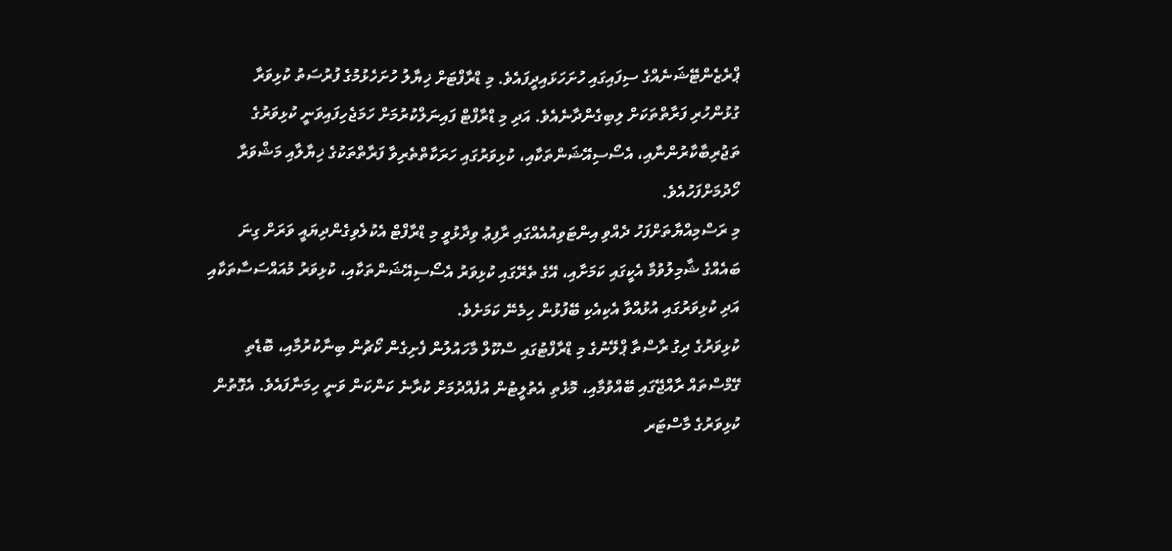ޕްރެޒެންޓޭޝަނެއްގެ ސިފައިގައި ހުށަހަޅައިދީފައެވެ. މި ޑްރާފްޓަށް ޚިޔާލު ހުށަހެޅުމުގެ ފުރުސަތު ކުޅިވަރާ ގުޅުންހުރި ފަރާތްތަކަށް ލިބިގެންދާނެއެވެ. އަދި މި ޑްރާފްޓް ފައިނަލްކުރުމަށް ހަމަޖެހިފައިވަނީ ކުޅިވަރުގެ ތަޖުރިބާކާރުންނާއި، އެސޯސިއޭޝަންތަކާއި، ކުޅިވަރުގައި ހަރަކާތްތެރިވާ ފަރާތްތަކުގެ ޚިޔާލާއި މަޝްވަރާ ހޯދުމަށްފަހުއެވެ.
މި ރަސްމިއްޔާތަށްފަހު ދެއްވި އިންޓަވިއުއެއްގައި ރާފިޢު ވިދާޅުވީ މި ޑްރާފްޓް އެކުލެވިގެންދިޔައީ ވަރަށް ގިނަ ބައެއްގެ ޝާމިލުވުމާ އެކީގައި ކަމަށާއި، އޭގެ ތެރޭގައި ކުޅިވަރު އެސޯސިއޭޝަންތަކާއި، ކުޅިވަރު މުއައްސަސާތަކާއި އަދި ކުޅިވަރުގައި އުޅުއްވާ އެކިއެކި ބޭފުޅުން ހިމެނޭ ކަމަށެވެ.
ކުޅިވަރުގެ ދިގު ރާސްތާ ޕްލޭނުގެ މި ޑްރާފްޓުގައި ސްކޫލް މާހައުލުން ފެށިގެން ކޯޗުން ބިނާކުރުމާއި، ބޮޑެތި ގޭމްސްތައް ރާއްޖޭގައި ބޭއްވުމާއި، މޮޅެތި އެތުލީޓުން އުފެއްދުމަށް ކުރާނެ ކަންކަން ވަނީ ހިމަނާފައެވެ. އެގޮތުން ކުޅިވަރުގެ މާސްޓަރ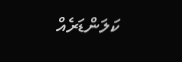ކަލަންޑަރެއް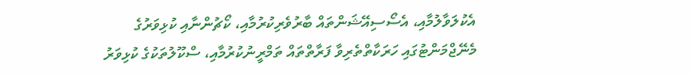އެކުލަވާލުމާއި، އެސޯސިއޭޝަންތައް ބާރުވެރިކުރުމާއި، ކޯޗުންނާއި ކުޅިވަރުގެ މެނޭޖްމަންޓުގައި ހަރަކާތްތެރިވާ ފަރާތްތައް ތަމްރީނުކުރުމާއި، ސްކޫލުތަކުގެ ކުޅިވަރު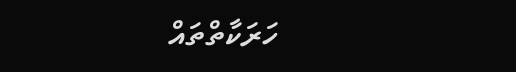ހަރަކާތްތައް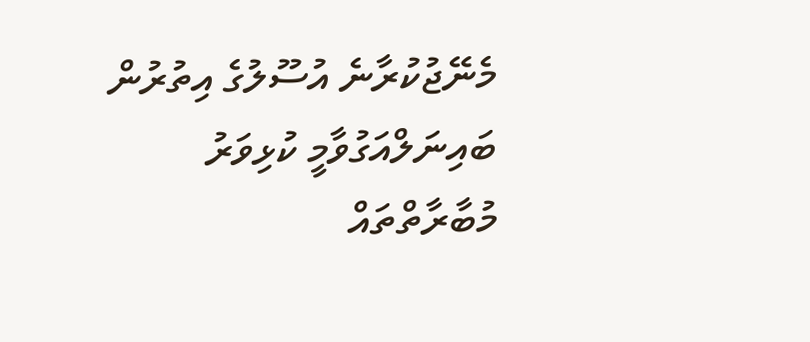މެނޭޖުކުރާނެ އުސޫލުގެ އިތުރުން ބައިނަލްއަގުވާމީ ކުޅިވަރު މުބާރާތްތައް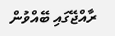ރާއްޖޭގައި ބޭއްވުން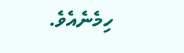ހިމެނެއެވެ.